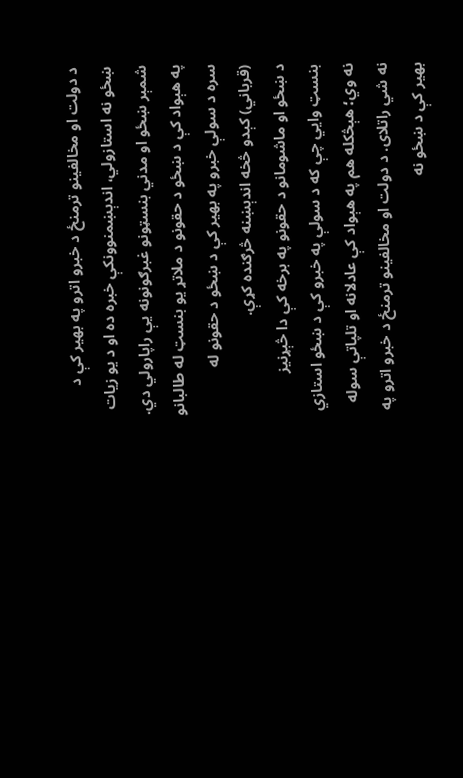د دولت او مخالفينو ترمنځ د خبرو اترو په بهیر کې د ښځو نه استازولي، اندېښمنوونکې خبره ده او د یو زیات شمېر ښځو او مدني بنسټونو غبرګونونه يې راپارولي دي.
په هېواد کې د ښځو د حقونو د ملاتړ یو بنسټ له طالبانو سره د سولې خبرو په بهیر کې د ښځو د حقونو له (قرباني) کېدو څخه اندېښنه څرګنده کړې.
د ښځو او ماشومانو د حقونو په برخه کې دا څېړنیز بنسټ وايي چې که د سولې په خبرو کې د ښځو استازي نه وي؛ هېڅکله هم په هېواد کې عادلانه او تلپاتې سوله نه شي راتلای. د دولت او مخالفينو ترمنځ د خبرو اترو په بهیر کې د ښځو نه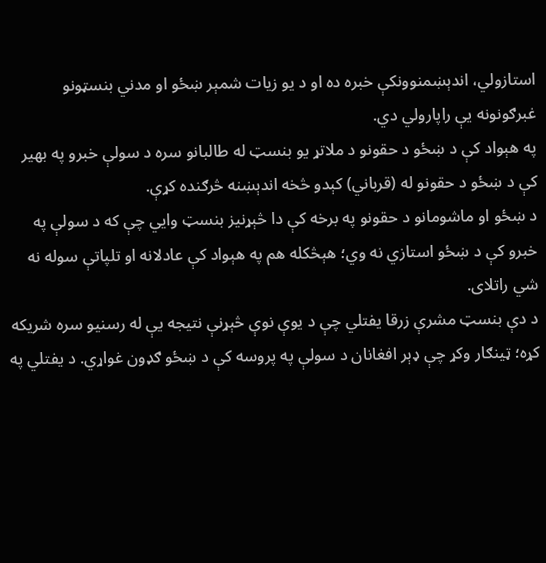استازولي، اندېښمنوونکې خبره ده او د یو زیات شمېر ښځو او مدني بنسټونو غبرګونونه يې راپارولي دي.
په هېواد کې د ښځو د حقونو د ملاتړ یو بنسټ له طالبانو سره د سولې خبرو په بهیر کې د ښځو د حقونو له (قرباني) کېدو څخه اندېښنه څرګنده کړې.
د ښځو او ماشومانو د حقونو په برخه کې دا څېړنیز بنسټ وايي چې که د سولې په خبرو کې د ښځو استازي نه وي؛ هېڅکله هم په هېواد کې عادلانه او تلپاتې سوله نه شي راتلای.
د دې بنسټ مشرې زرقا یفتلي چې د یوې نوې څېړنې نتیجه یې له رسنیو سره شریکه کړه؛ ټینګار وکړ چې ډېر افغانان د سولې په پروسه کې د ښځو ګډون غواړي. د یفتلي په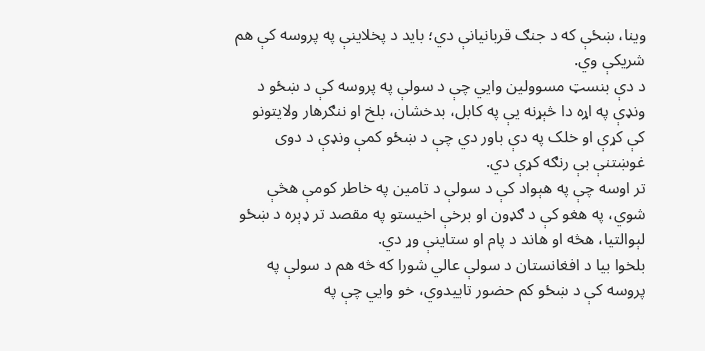وینا، ښځې که د جنګ قربانیانې دي؛ باید د پخلاینې په پروسه کې هم شریکې وي.
د دې بنسټ مسوولین وايي چې د سولې په پروسه کې د ښځو د ونډې په اړه دا څېړنه یې په کابل، بدخشان، بلخ او ننګرهار ولایتونو کې کړې او خلک په دې باور دي چې د ښځو کمې ونډې د دوی غوښتنې بې رنګه کړې دي.
تر اوسه چې په هېواد کې د سولې د تامین په خاطر کومې هڅې شوي، په هغو کې د ګډون او برخې اخیستو په مقصد تر ډېره د ښځو لېوالتیا، هڅه او هاند د پام او ستاینې وړ دي.
بلخوا بیا د افغانستان د سولې عالي شورا که څه هم د سولې په پروسه کې د ښځو کم حضور تاییدوي، خو وايي چې په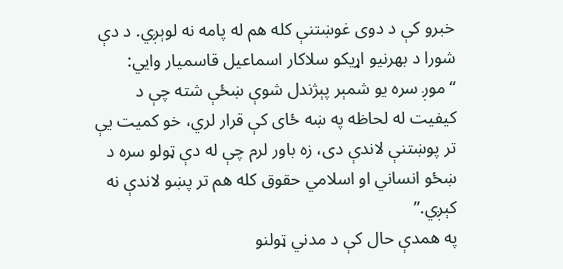خبرو کې د دوی غوښتنې کله هم له پامه نه لوېږي. د دې شورا د بهرنیو اړیکو سلاکار اسماعیل قاسمیار وايي: “موږ سره یو شمېر پېژندل شوې ښځې شته چې د کیفیت له لحاظه په ښه ځای کې قرار لري، خو کمیت یې تر پوښتنې لاندې دی، زه باور لرم چې له دې ټولو سره د ښځو انساني او اسلامي حقوق کله هم تر پښو لاندې نه کېږي.”
په همدې حال کې د مدني ټولنو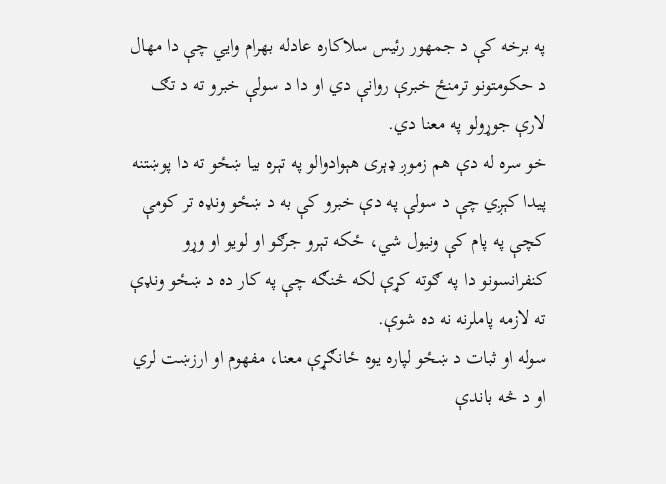په برخه کې د جمهور رئیس سلاکاره عادله بهرام وايي چې دا مهال د حکومتونو ترمنځ خبرې روانې دي او دا د سولې خبرو ته د تګ لارې جوړولو په معنا دي.
خو سره له دې هم زموږ ډېری هېوادوالو په تېره بیا ښځو ته دا پوښتنه پيدا کېږي چې د سولې په دې خبرو کې به د ښځو ونډه تر كومې كچې په پام كې ونيول شي، ځكه تېرو جرګو او لويو او وړو كنفرانسونو دا په ګوته كړې لكه څنګه چې په کار ده د ښځو ونډې ته لازمه پاملرنه نه ده شوې.
سوله او ثبات د ښځو لپاره يوه ځانګړې معنا، مفهوم او ارزښت لري او د څه باندې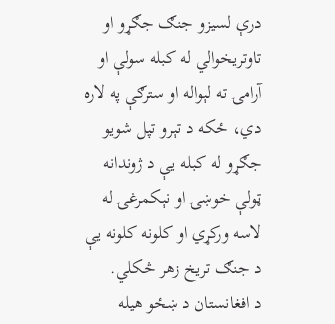درې لسيزو جنګ جګړو او تاوتريخوالي له كبله سولې او آرامۍ ته لېواله او سترګې په لاره دي، ځكه د تېرو تپل شویو جګړو له كبله يې د ژوندانه ټولې خوښۍ او نېكمرغۍ له لاسه وركړي او كلونه كلونه يې د جنګ تريخ زهر څكلي.
د افغانستان د ښځو هيله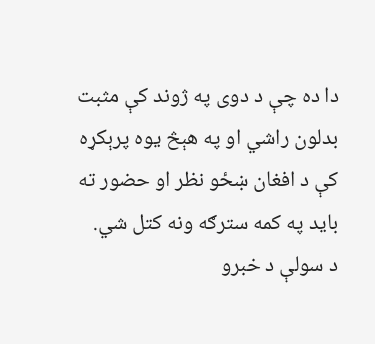دا ده چې د دوی په ژوند کې مثبت بدلون راشي او په هېڅ یوه پرېکړه کې د افغان ښځو نظر او حضور ته باید په کمه سترګه ونه کتل شي.
د سولې د خبرو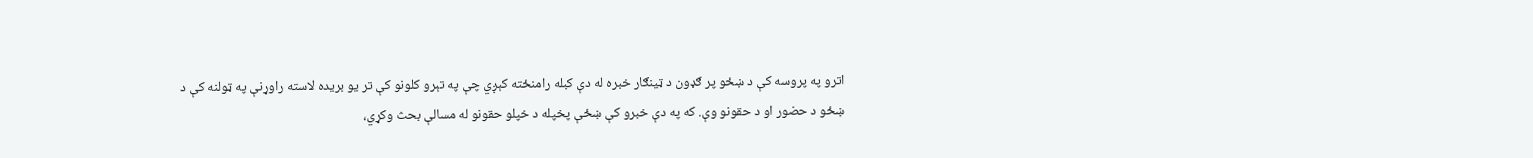اترو په پروسه کې د ښځو پر ګډون د ټينګار خبره له دې کبله رامنځته کېږي چې په تېرو کلونو کې تر یو بریده لاسته راوړنې په ټولنه کې د ښځو د حضور او د حقونو وې. که په دې خبرو کې ښځې پخپله د خپلو حقونو له مسالې بحث وکړي،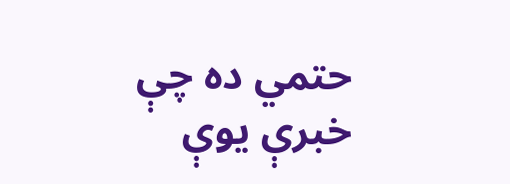حتمي ده چې خبرې یوې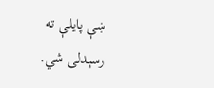ښې پايلې ته رسېدلی شي.